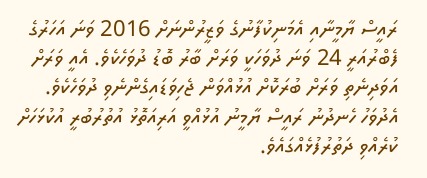ރައީސް ޔާމީނާއި އެމަނިކުފާނުގެ ވަޒީރުންނަށް 2016 ވަނަ އަހަރުގެ ފެބްރުއަރީ 24 ވަނަ ދުވަހަކީ ވަރަށް ބާރު ބޮޑު ދުވަހެކެވެ. އެއީ ވަރަށް އަވަދިނެތި ވަރަށް ބުރަކޮށް އުޅުއްވަން ޖެހިވަޑައިގެންނެވި ދުވަހެކެވެ.
އެދުވަހު ހެނދުނު ރައީސް ޔާމީނު އުޅުއްވީ އަރިއަތޮޅު އުތުރުބުރީ އުކުޅަހަށް ކުރެއްވި ދަތުރުފުޅެއްގައެވެ.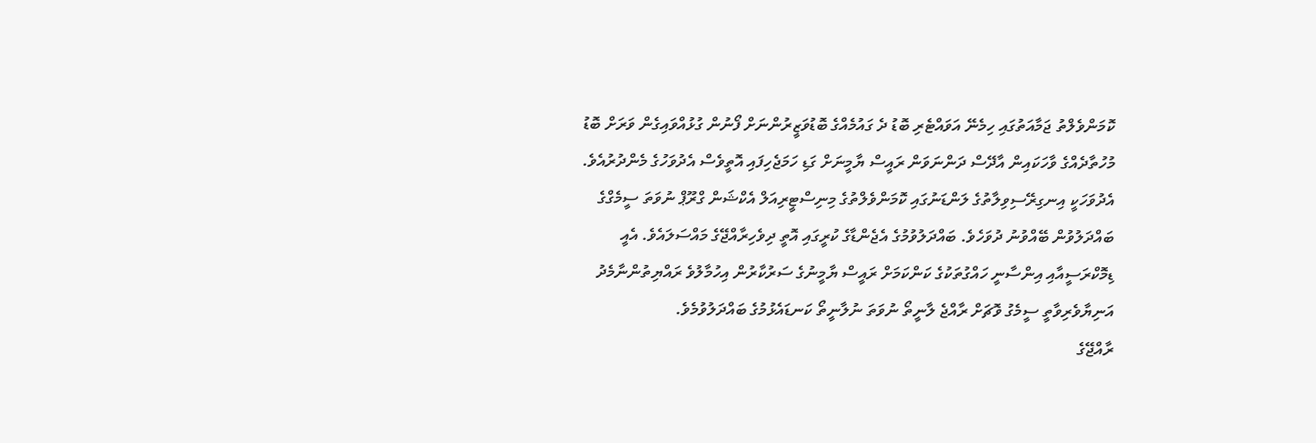ކޮމަންވެލްތު ޖަމާއަތުގައި ހިމެނޭ އަވައްޓެރި ބޮޑު ދެ ގައުމެއްގެ ބޮޑުވަޒީރުންނަށް ފޯނުން ގުޅުއްވައިގެން ވަރަށް ބޮޑު މުހުތާދެއްގެ ވާހަކައިން އާދޭސް ދަންނަވަން ރައީސް ޔާމީނަށް ގަޑި ހަމަޖެހިފައި އޮތީވެސް އެދުވަހުގެ މެންދުރުއެވެ.
އެދުވަހަކީ އިނގިރޭސިވިލާތުގެ ލަންޑަނުގައި ކޮމަންވެލްތުގެ މިނިސްޓީރިއަލް އެކްޝަން ގްރޫޕް ނުވަތަ ސީމެގްގެ ބައްދަލުވުން ބޭއްވުނު ދުވަހެވެ. ބައްދަލުވުމުގެ އެޖެންޑާގެ ކުރީގައި އޮތީ ދިވެހިރާއްޖޭގެ މައްސަލައެވެ. އެއީ ޑިމޮކްރަސީއާއި އިންސާނީ ހައްގުތަކުގެ ކަންކަމަށް ރައީސް ޔާމީނުގެ ސަރުކާރުން އިހުމާލުވެ ރައްޔިތުންނާމެދު އަނިޔާވެރިވާތީ ސީމެގު ވޮޗަށް ރާއްޖެ ލާނީތޯ ނުވަތަ ނުލާނީތޯ ކަނޑައެޅުމުގެ ބައްދަލުވުމެވެ.
ރާއްޖޭގެ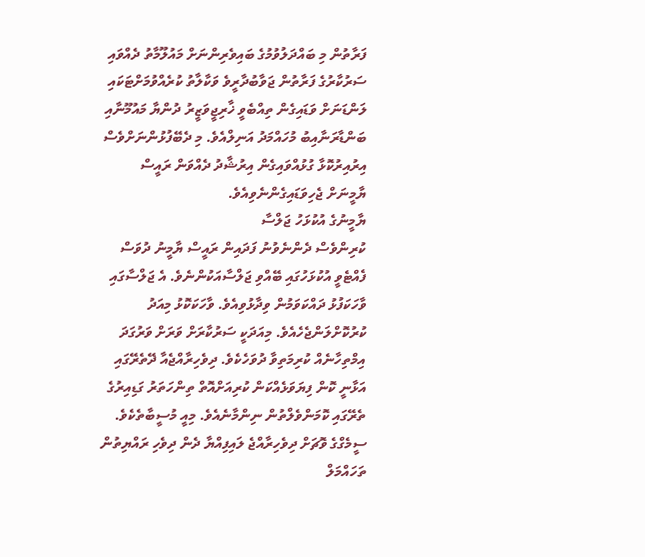ފަރާތުން މި ބައްދަލުވުމުގެ ބައިވެރިންނަށް މައުލޫމާތު ދެއްވައި ސަރުކާރުގެ ފަރާތުން ޖަވާބުދާރީވެ ވަކާލާތު ކުރެއްވުމަށްޓަކައި ލަންޑަނަށް ވަޑައިގެން ތިއްބެވީ ޚާރިޖީވަޒީރު ދުންޔާ މައުމޫނާއި ބަންޑާރަނާއިބު މުހައްމަދު އަނިލްއެވެ. މި ދެބޭފުޅުންނަށްވެސް އިރުއިރުކޮޅާ ގުޅުއްވައިގެން އިރުޝާދު ދެއްވަން ރައީސް ޔާމީނަށް ޖެހިވަޑައިގެންނެވިއެވެ.
ޔާމީނުގެ އުކުޅަހު ޖަލްސާ
ކުރިންވެސް ދެންނެވުނު ފަދައިން ރައީސް ޔާމީނު ދުވަސް ފެއްޓެވީ އުކުޅަހުގައި ބޭއްވި ޖަލްސާއަކުންނެވެ. އެ ޖަލްސާގައި ވާހަކަފުޅު ދައްކަވަމުން ވިދާޅުވިއެވެ. ވާހަކަކޮޅު މިއަދު ކުރުކޮށްލަންޖެހެއެވެ. މިއަދަކީ ސަރުކާރަށް ވަރަށް ވަރުގަދަ އިމްތިހާނެއް ކުރިމަތިވާ ދުވަހެކެވެ. ދިވެހިރާއްޖެއާ ދޭތެރޭގައި އަޅާނީ ކޮން ފިޔަވަޅެއްކަން ކުރިއަށްއޮތް ތިންހަތަރު ގަޑިއިރުގެ ތެރޭގައި ކޮމަންވެލްތުން ނިންމާނެއެވެ. މިއީ މުސީބާތެކެވެ. ސީމެގްގެ ވޮޗަށް ދިވެހިރާއްޖެ ލައިފިއްޔާ ދެން ދިވެހި ރައްޔިތުން ތަހައްމަލް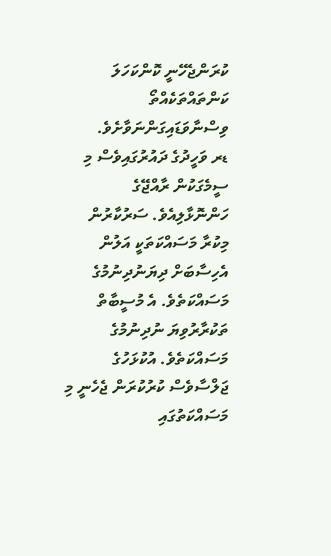ކުރަންޖެހޭނީ ކޮންކަހަލަ ކަންތައްތަކެއްތޯ ވިސްނާވަޑައިގަންނަވާށެވެ.
ޑރ ވަހީދުގެ ދައުރުގައިވެސް މި ސީމެގަކުން ރާއްޖޭގެ ހަންނޮޅާލިއެވެ. ސަރުކާރުން މިކުރާ މަސައްކަތަކީ އަލުން އެހިސާބަށް ދިޔަނުދިނުމުގެ މަސައްކަތެވެ. އެ މުސީބާތް ތަކުރާރުވިޔަ ނުދިނުމުގެ މަސައްކަތެވެ. އުކުޅަހުގެ ޖަލްސާވެސް ކުރުކުރަން ޖެހެނީ މި މަސައްކަތުގައި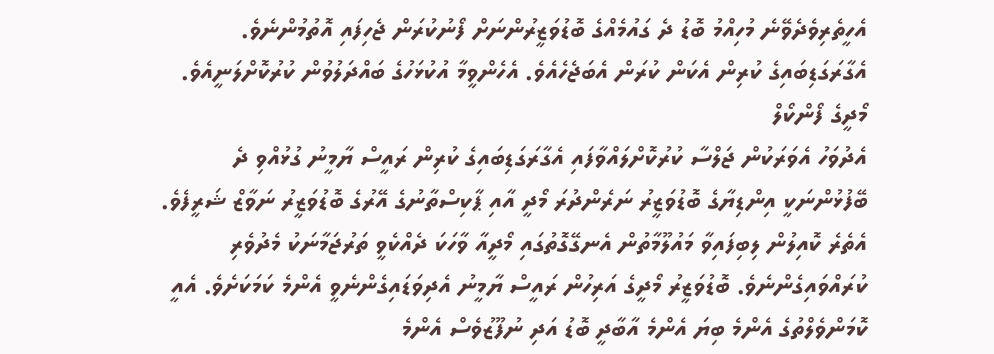އެހީތެރިވެދެވޭނެ މުހިއްމު ބޮޑު ދެ ގައުމެއްގެ ބޮޑުވަޒީރުންނަށް ފޯނުކުރަން ޖެހިފައި އޮތުމުންނެވެ. އެގާރަގަޑިބައިގެ ކުރިން އެކަން ކުރަން އެބަޖެހެއެވެ. އެހެންވީމާ އުކުޅަހުގެ ބައްދަލުވުން ކުރުކޮށްލަނީއެވެ.
މޯދީގެ ފޯންކޯލް
އެދުވަހު އެވަރަކުން ޖަލްސާ ކުރުކޮށްލައްވާފައި އެގާރަގަޑިބައިގެ ކުރިން ރައީސް ޔާމީނު ގުޅުއްވި ދެ ބޭފުޅުންނަކީ އިންޑިޔާގެ ބޮޑުވަޒީރު ނަރެންދުރަ މޯދީ އާއި ޕާކިސްތާނުގެ އޭރުގެ ބޮޑުވަޒީރު ނަވާޒް ޝަރީފެވެ. އެތެރެ ކޮއިލުން ލިބިފައިވާ މައުލޫމާތުން އެނގޭގޮތުގައި މޯދީއާ ވާހަކަ ދެއްކެވީ ތަރުޖަމާނަކު މެދުވެރި ކުރައްވައިގެންނެވެ. ބޮޑުވަޒީރު މޯދީގެ އަރިހުން ރައީސް ޔާމީނު އެދިވަޑައިގެންނެވީ އެންމެ ކަމަކަށެވެ. އެއީ ކޮމަންވެލްތުގެ އެންމެ ބިޔަ އެންމެ އާބާދީ ބޮޑު އަދި ނުފޫޒުވެސް އެންމެ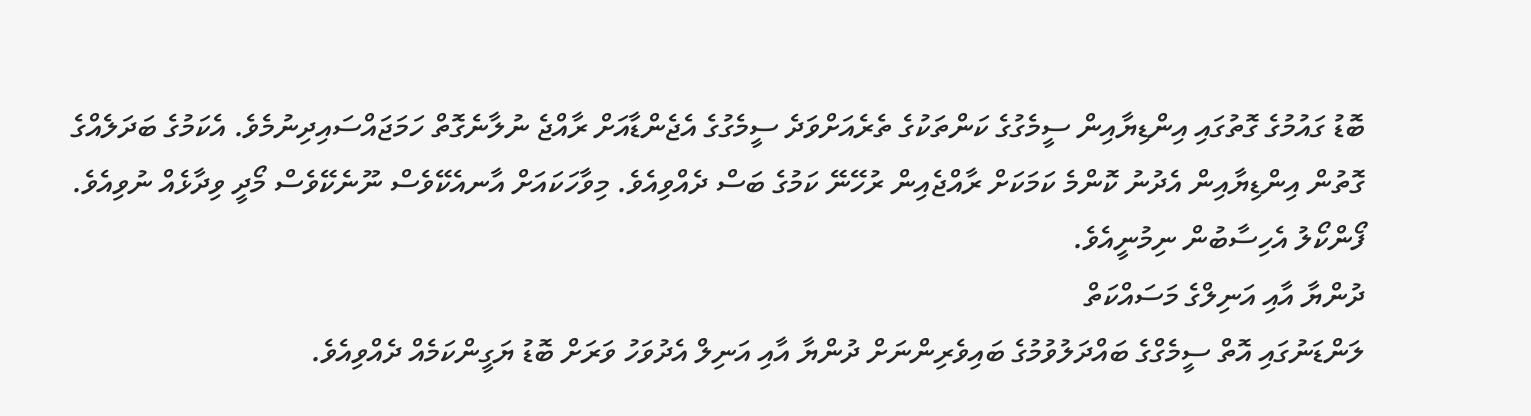ބޮޑު ގައުމުގެ ގޮތުގައި އިންޑިޔާއިން ސީމެގުގެ ކަންތަކުގެ ތެރެއަށްވަދެ ސީމެގުގެ އެޖެންޑާއަށް ރާއްޖެ ނުލާނެގޮތް ހަމަޖައްސައިދިނުމެވެ. އެކަމުގެ ބަދަލެއްގެ ގޮތުން އިންޑިޔާއިން އެދުނު ކޮންމެ ކަމަކަށް ރާއްޖެއިން ރުހޭނޭ ކަމުގެ ބަސް ދެއްވިއެވެ. މިވާހަކައަށް އާނއެކޭވެސް ނޫނެކޭވެސް މޯދީ ވިދާޅެއް ނުވިއެވެ. ފޯންކޯލު އެހިސާބުން ނިމުނީއެވެ.
ދުންޔާ އާއި އަނިލްގެ މަސައްކަތް
ލަންޑަނުގައި އޮތް ސީމެގްގެ ބައްދަލުވުމުގެ ބައިވެރިންނަށް ދުންޔާ އާއި އަނިލް އެދުވަހު ވަރަށް ބޮޑު ޔަގީންކަމެއް ދެއްވިއެވެ.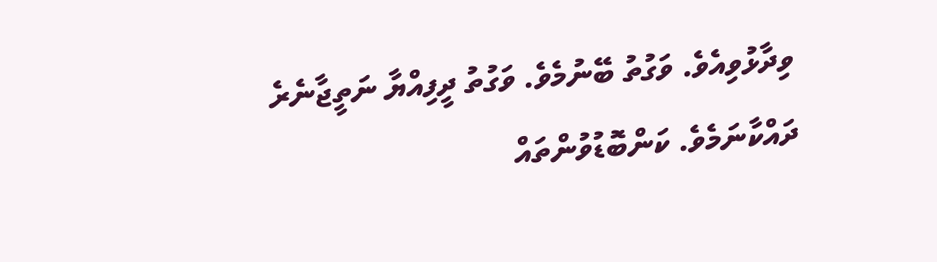ވިދާޅުވިއެވެ. ވަގުތު ބޭނުމެވެ. ވަގުތު ދީފިއްޔާ ނަތީޖާނެރެ ދައްކާނަމެވެ. ކަންބޮޑުވުންތައް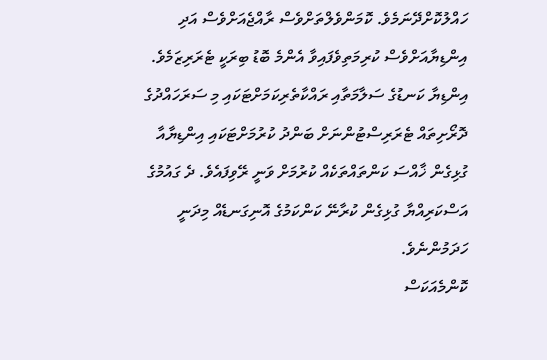ހައްލުކޮށްދޭނަމެވެ. ކޮމަންވެލްތަށްވެސް ރާއްޖެއަށްވެސް އަދި އިންޑިޔާއަށްވެސް ކުރިމަތިވެފައިވާ އެންމެ ބޮޑު ބިރަކީ ޓެރަރިޒަމެވެ. އިންޑިޔާ ކަނޑުގެ ސަލާމަތާއި ރައްކާތެރިކަމަށްޓަކައި މި ސަރަހައްދުގެ ދޮރޯށިތައް ޓެރަރިސްޓުންނަށް ބަންދު ކުރުމަށްޓަކައި އިންޑިޔާއާ ގުޅިގެން ޚާއްސަ ކަންތައްތަކެއް ކުރުމަށް ވަނީ ރޭވިފައެވެ. ދެ ގައުމުގެ އަސްކަރިއްޔާ ގުޅިގެން ކުރާނޭ ކަންކަމުގެ އޮނިގަނޑެއް މިދަނީ ހަދަމުންނެވެ.
ކޮންމެއަކަސް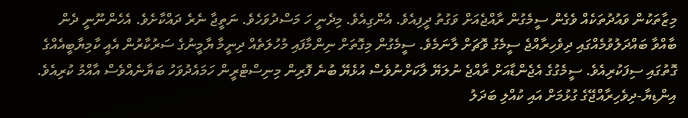މިޒާތަކުން ވައުދުތަކެއް ވެގެން ސީމެގުން ރާއްޖެއަށް ވަގުތު ދީފިއެވެ. އެންގިއެވެ. މިދެނީ ހަ މަސްދުވަހެވެ. ނަތީޖާ ނެރެ ދައްކާށެވެ. އެހެންނޫނީ ދެން ބާއްވާ ބައްދަލުވުމެއްގައި ދިވެހިރާއްޖެ ސީމެގު ވޮޗަށް ލާނަމެވެ. ސީމެގުން މިގޮތަށް ނިންމާފައި މުހުލަތެއް ދިނީމާ ޔާމީނުގެ ސަރުކާރުން އެއީ ކާމިޔާބީއެއްގެ ގޮތުގައި ސިފަކުރިއެވެ. ސީމެގުގެ އެޖެންޑާއަށް ރާއްޖެ ނުލަޔޭ ލާކަށްނުވެސް އުޅެޔޭ ބުނެ ފޮރިން މިނިސްޓްރީން ހަމައެދުވަހު ބަޔާނެއްވެސް އާއްމު ކުރިއެވެ.
އިންޑިޔާ-ދިވެހިރާއްޖޭގެ ގުޅުމަށް އައި ކުއްލި ބަދަލު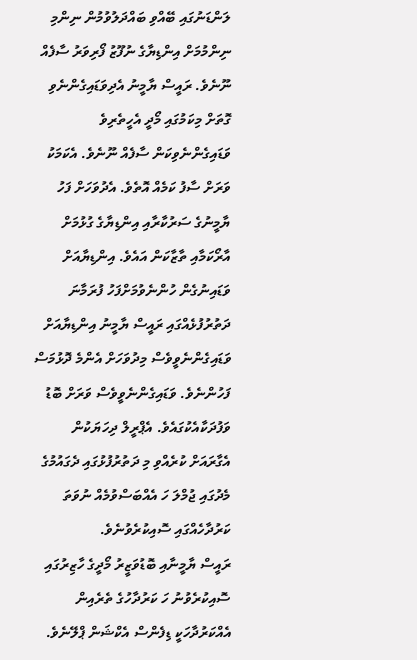ލަންޑަނުގައި ބޭއްވި ބައްދަލުވުމުން ނިންމި ނިންމުމަށް އިންޑިޔާގެ ނުފޫޒު ފޯރިވަރު ސާފެއް ނޫނެވެ. ރައީސް ޔާމީނު އެދިވަޑައިގެންނެވި ގޮތަށް މިކަމުގައި މޯދީ އެހީތެރިވެ ވަޑައިގެންނެވިކަން ސާފެއް ނޫނެވެ. އެކަމަކު ވަރަށް ސާފު ކަމެއް އޮތެވެ. އެދުވަހަށް ފަހު ޔާމީނުގެ ސަރުކާރާއި އިންޑިޔާގެ ގުޅުމަށް އާރޯކަމާއި ތާޒާކަން އައެވެ. އިންޑިޔާއަށް ވަޑައިނުގެން ހުންނެވުމަށްފަހު ފުރަމާނަ ދަތުރުފުޅެއްގައި ރައީސް ޔާމީނު އިންޑިޔާއަށް ވަޑައިގެންނެވީވެސް މިދުވަހަށް އެންމެ ދޮޅުމަސް ފަހުންނެވެ. ވަޑައިގެންނެވީވެސް ވަރަށް ބޮޑު ވަފުދަކާއެކުގައެވެ. އެޕްރީލް ދިހަޔަކުން އެގާރައަށް ކުރެއްވި މި ދަތުރުފުޅުގައި ދެގައުމުގެ މެދުގައި ޖުމްލަ ހަ އެއްބަސްވުމެއް ނުވަތަ ކަރުދާހެއްގައި ސޮއިކުރެވުނެވެ.
ރައީސް ޔާމީނާއި ބޮޑުވަޒީރު މޯދީގެ ހާޒިރުގައި ސޮއިކުރެވުނު ހަ ކަރުދާހުގެ ތެރެއިން އެއްކަރުދާހަކީ ޑިފެންސް އެކްޝަން ޕްލޭނެވެ.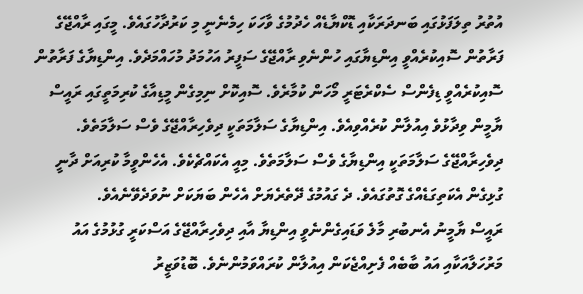އުތުރު ތިލަފަޅުގައި ބަނދަރަކާއި ޑޮކްޔާޑެއް ހެދުމުގެ ވާހަކަ ހިމެނެނީ މި ކަރުދާހުގައެވެ. މީގައި ރާއްޖޭގެ ފަރާތުން ސޮއިކުރެއްވީ އިންޑިޔާގައި ހުންނެވި ރާއްޖޭގެ ސަފީރު އަހުމަދު މުހައްމަދެވެ. އިންޑިޔާގެ ފަރާތުން ސޮއިކުރެއްވީ ޑިފެންސް ސެކްރެޓަރީ މޯހަން ކުމާރެވެ. ސޮއިކޮށް ނިމިގެން މީޑިއާގެ ކުރިމަތީގައި ރައީސް ޔާމީން ވިދާޅުވެ އިއުލާން ކުރެއްވިއެވެ. އިންޑިޔާގެ ސަލާމަތަކީ ދިވެހިރާއްޖޭގެ ވެސް ސަލާމަތެވެ. ދިވެހިރާއްޖޭގެ ސަލާމަތަކީ އިންޑިޔާގެ ވެސް ސަލާމަތެވެ. މިއީ އެކައްޗެކެވެ. އެހެންވީމާ ކުރިއަށް ދާނީ ގުޅިގެން އެކަތިގަޑެއްގެ ގޮތުގައެވެ. ދެ ގައުމުގެ ދޭތެރެޔަށް އެހެން ބަޔަކަށް ނުވަދެވޭނެއެވެ.
ރައީސް ޔާމީނު އެނބުރި މާލެ ވަޑައިގެންނެވީ އިންޑިޔާ އާއި ދިވެހިރާއްޖޭގެ އަސްކަރީ ގުޅުމުގެ އައު މަރުހަލާއަކާއި އައު ބާބެއް ފެށިއްޖެކަން އިއުލާން ކުރައްވަމުންނެވެ. ބޮޑުވަޒީރު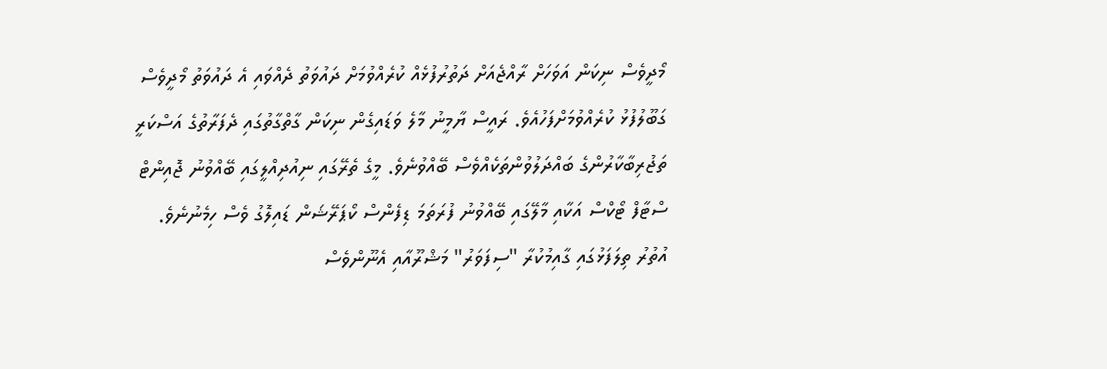މޯދީވެސް ނިކަން އަވަހަށް ރާއްޖެއަށް ދަތުރުފުޅެއް ކުރެއްވުމަށް ދައުވަތު ދެއްވައި އެ ދައުވަތު މޯދީވެސް ގަބޫލުފުޅު ކުރެއްވުމަށްފަހުއެވެ. ރައީސް ޔާމީނު މާލެ ވަޑައިގެން ނިކަން ގާތްގާތުގައި ދެފަރާތުގެ އަސްކަރީ ތަޖުރިބާކާރުންގެ ބައްދަލުވުންތަކެއްވެސް ބޭއްވުނެވެ. މީގެ ތެރޭގައި ނިއުދިއްލީގައި ބޭއްވުނު ޖޮއިންޓް ސްޓާފް ޓޯކްސް އަކާއި މާލޭގައި ބޭއްވުނު ފުރަތަމަ ޑިފެންސް ކޯޕަރޭޝަން ޑައިލޮގު ވެސް ހިމެނުނެވެ.
އުތުރު ތިލަފަޅުގައި ގާއިމުކުރާ "ސިފަވަރު" މަޝްރޫއާއި އެނޫންވެސް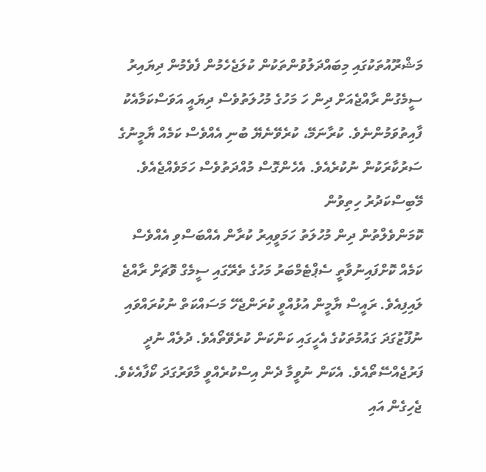މަޝްރޫއުތަކުގައި މިބައްދަލުވުންތަކުން ކުލަޖެހެމުން ފެވެމުން ދިޔައިރު ސީމެގުން ރާއްޖެއަށް ދިން ހަ މަހުގެ މުހުލަތުވެސް ދިޔައީ އަވަސްކަމާއެކު ފާއިތުވަމުންނެވެ. ކުރާނަމޭ، ކުރެވޭނެޔޭ ބުނި އެއްވެސް ކަމެއް ޔާމީނުގެ ސަރުކާރަކުން ނުކުރެއެވެ. އެހެންގޮސް މުއްދަތުވެސް ހަމަވެއްޖެއެވެ.
މޭބިސްކަދުރު ހިތިވުން
ކޮމަންވެލްތުން ދިން މުހުލަތު ހަމަވީއިރު ކުރާން އެއްބަސްވި އެއްވެސް ކަމެއް ކޮށްފައިނުވާތީ ސެޕްޓެމްބަރު މަހުގެ ތެރޭގައި ސީމެގް ވޮޗަށް ރާއްޖެ ލައިފިއެވެ. ރައީސް ޔާމީން އުޅުއްވީ ކުރަންޖެހޭ މަސައްކަތް ނުކުރައްވައި ނުފޫޒުގަދަ ގައުމުތަކުގެ އެހީގައި ކަންކަން ކުރެވޭތޯއެވެ. ދުލެއް ނުދީ ފަރުޖެއްސޭތޯއެވެ. އެކަން ނުވީމާ ދެން އިސްކުރެއްވީ މާވަރުގަދަ ކޯފާއެކެވެ.
ޖެހިގެން އައި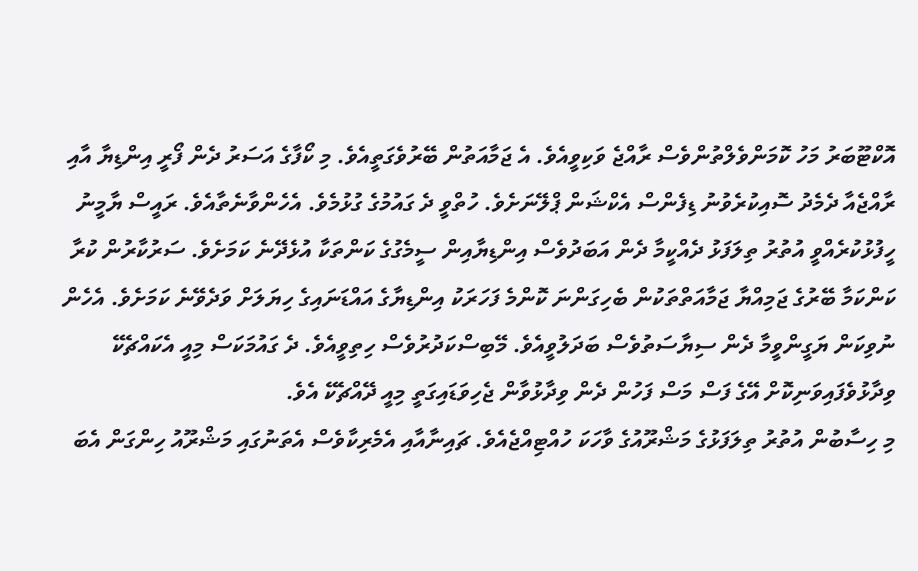އޮކްޓޫބަރު މަހު ކޮމަންވެލްތުންވެސް ރާއްޖެ ވަކިވީއެވެ. އެ ޖަމާއަތުން ބޭރުވެގަތީއެވެ. މި ކޯފާގެ އަސަރު ދެން ފޯރީ އިންޑިޔާ އާއި ރާއްޖެއާ ދެމެދު ސޮއިކުރެވުނު ޑިފެންސް އެކްޝަން ޕްލޭނަށެވެ. ހުތްވީ ދެ ގައުމުގެ ގުޅުމެވެ. އެހެންވާނެތާއެވެ. ރައީސް ޔާމީނު ހީފުޅުކުރެއްވީ އުތުރު ތިލަފަޅު ދެއްކީމާ ދެން އަބަދުވެސް އިންޑިޔާއިން ސީމެގުގެ ކަންތަކާ އުޅެދޭނެ ކަމަށެވެ. ސަރުކާރުން ކުރާ ކަންކަމާ ބޭރުގެ ޖަމިއްޔާ ޖަމާއަތްތަކުން ބެހިގަންނަ ކޮންމެ ފަހަރަކު އިންޑިޔާގެ އައްޑަނައިގެ ހިޔަލަށް ވަދެވޭނެ ކަމަށެވެ. އެހެން ނުވިކަން ޔަގީންވީމާ ދެން ސިޔާސަތުވެސް ބަދަލުވީއެވެ. މޭބިސްކަދުރުވެސް ހިތިވީއެވެ. ދެ ގައުމަކަސް މިއީ އެކައްޗެކޭ ވިދާޅުވެފައިވަނިކޮށް އޭގެ ފަސް މަސް ފަހުން ދެން ވިދާޅުވާން ޖެހިވަޑައިގަތީ މިއީ ދޭއްޗެކޭ އެވެ.
މި ހިސާބުން އުތުރު ތިލަފަޅުގެ މަޝްރޫއުގެ ވާހަކަ ހުއްޓިއްޖެއެވެ. ޗައިނާއާއި އެމެރިކާވެސް އެތަނުގައި މަޝްރޫއު ހިންގަން އެބަ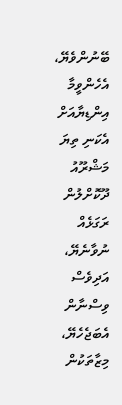ބޭނުންވެޔޭ، އެހެންވީމާ އިންޑިޔާއަށް އެކަނި ތިޔަ މަޝްރޫއު ދޫކޮށްލުން ރަގަޅެއް ނުވާނެޔޭ، އަދިވެސް ވިސްނާން އެބަޖެހެޔޭ، މިޒާތަކުން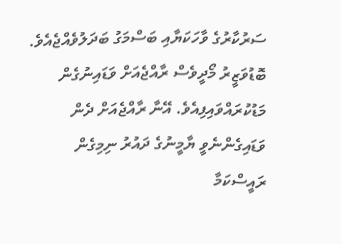ސަރުކާރުގެ ވާހަކަޔާއި ބަސްމަގު ބަދަލުވެއްޖެއެވެ. ބޮޑުވަޒީރު މޯދީވެސް ރާއްޖެއަށް ވަޑައިނުގެން މަޑުކުރައްވައިފިއެވެ. އޭނާ ރާއްޖެއަށް ދެން ވަޑައިގެންނެވީ ޔާމީނުގެ ދައުރު ނިމިގެން ރައީސްކަމާ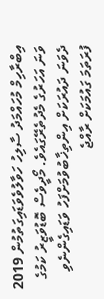އިބްރާހިމް މުހައްމަދު ސާލިހު ހަވާލުވެވަޑައިގަތުމުން 2019 ވަނަ އަހަރުގެ މެދުތެރޭގައެވެ. މޯދީވެސް ބޮޑުވަޒީރު ކަމުގެ ދެވަނަ ދައުރަކަށް އިންތިޚާބުވުމަށްފަހު ވަޑައިގެންނެވި ފުރަތަމަ ގައުމަކަށް ރާއްޖެ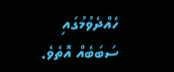ހެއްދެވުމުގައި ސަބަބެއް އޮތެވެ.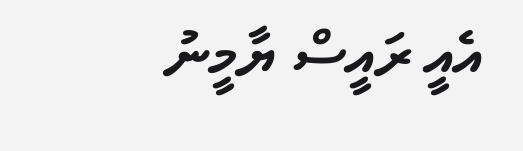އެއީ ރައީސް ޔާމީނު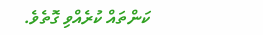ކަންތައް ކުރެއްވި ގޮތެވެ.